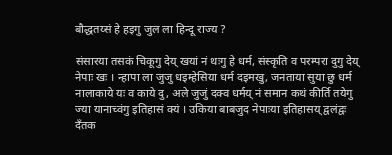बौद्धतय्सं हे हइगु जुल ला हिन्दू राज्य ?

संसारया तसकं चिकूगु देय् खयां नं थःगु हे धर्म, संस्कृति व परम्परा दुगु देय् नेपाः खः । न्हापा ला जुजु धइम्हेसिया धर्म दइमखु, जनताया सुया छु धर्म नालाकाये यः व काये दु, अले जुजुं दक्व धर्मय् नं समान कथं कीर्ति तयेगु ज्या यानाच्वंगु इतिहासं क्यं । उकिया बाबजुद नेपाःया इतिहासय् द्वलंद्वः दँतक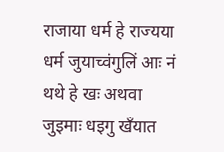राजाया धर्म हे राज्यया धर्म जुयाच्वंगुलिं आः नं थथे हे खः अथवा जुइमाः धइगु खँयात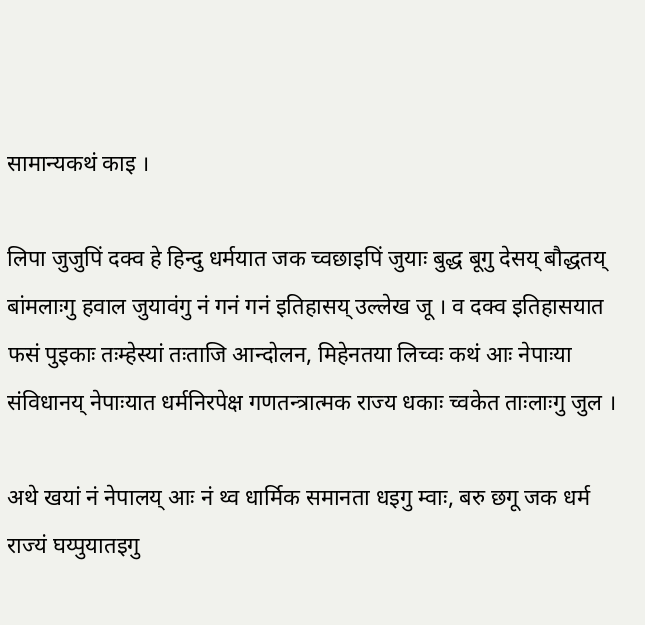सामान्यकथं काइ ।

लिपा जुजुपिं दक्व हे हिन्दु धर्मयात जक च्वछाइपिं जुयाः बुद्ध बूगु देसय् बौद्धतय् बांमलाःगु हवाल जुयावंगु नं गनं गनं इतिहासय् उल्लेख जू । व दक्व इतिहासयात फसं पुइकाः तःम्हेस्यां तःताजि आन्दोलन, मिहेनतया लिच्वः कथं आः नेपाःया संविधानय् नेपाःयात धर्मनिरपेक्ष गणतन्त्रात्मक राज्य धकाः च्वकेत ताःलाःगु जुल ।

अथे खयां नं नेपालय् आः नं थ्व धार्मिक समानता धइगु म्वाः, बरु छगू जक धर्म राज्यं घय्पुयातइगु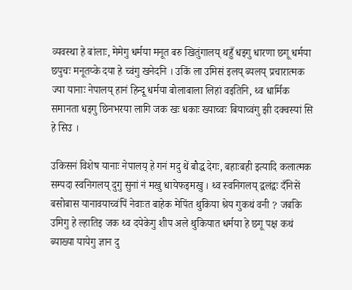व्यवस्था हे बांलाः, मेमेगु धर्मया मनूत बरु खितुंगालय् थहुँ धइगु धारणा छगू धर्मया छपुचः मनूतय्के दया हे च्वंगु खनेदनि । उकिं ला उमिसं इलय् ब्यलय् प्रचारात्मक ज्या यानाः नेपालय् हानं हिन्दू धर्मया बोलाबाला लिहां वइतिनि, थ्व धार्मिक समानता धइगु छिनभरया लागि जक खः धकाः ख्याच्वः बियाच्वंगु झी दक्वस्यां सि हे सिउ ।

उकिसनं विशेष यानाः नेपालय् हे गनं मदु थें बौद्ध देगः, बहाःबही इत्यादि कलात्मक सम्पदा स्वनिगलय् दुगु सुनां नं मखु धायेफइमखु । थ्व स्वनिगलय् द्वलंद्वः दँनिसें बसोबास यानावयाच्वंपिं नेवाःत बाहेक मेपिंत थुकिया श्रेय गुकथं वनी ? जबकि उमिगु हे ल्हातिइ जक थ्व दयेकेगु शीप अले थुकियात धर्मया हे छगू पक्ष कथं ब्याख्या यायेगु ज्ञान दु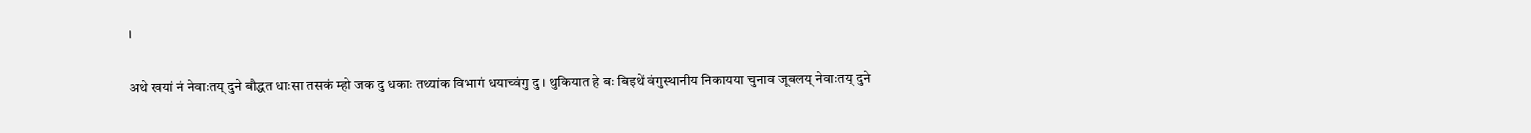।

अथे खयां नं नेवाःतय् दुने बौद्धत धाःसा तसकं म्हो जक दु धकाः तथ्यांक विभागं धयाच्वंगु दु । थुकियात हे बः बिइथें वंगुस्थानीय निकायया चुनाव जूबलय् नेवाःतय् दुने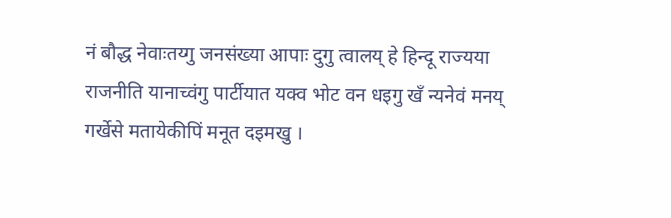नं बौद्ध नेवाःतय्गु जनसंख्या आपाः दुगु त्वालय् हे हिन्दू राज्यया राजनीति यानाच्वंगु पार्टीयात यक्व भोट वन धइगु खँ न्यनेवं मनय् गर्खेसे मतायेकीपिं मनूत दइमखु ।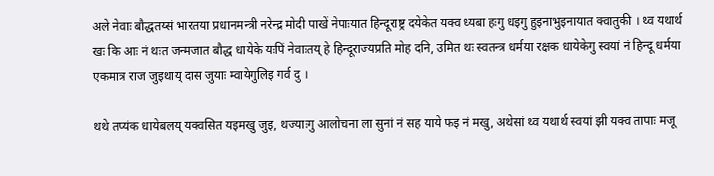अले नेवाः बौद्धतय्सं भारतया प्रधानमन्त्री नरेन्द्र मोदी पाखें नेपाःयात हिन्दूराष्ट्र दयेकेत यक्व ध्यबा हःगु धइगु हुइनाभुइनायात क्वातुकी । थ्व यथार्थ खः कि आः नं थःत जन्मजात बौद्ध धायेके यःपिं नेवाःतय् हे हिन्दूराज्यप्रति मोह दनि, उमित थः स्वतन्त्र धर्मया रक्षक धायेकेगु स्वयां नं हिन्दू धर्मया एकमात्र राज जुइथाय् दास जुयाः म्वायेगुलिइ गर्व दु ।

थथे तप्यंक धायेबलय् यक्वसित यइमखु जुइ, थज्याःगु आलोचना ला सुनां नं सह याये फइ नं मखु, अथेसां थ्व यथार्थ स्वयां झी यक्व तापाः मजू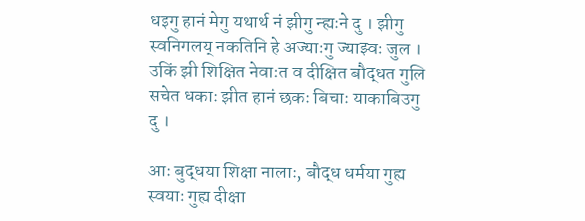धइगु हानं मेगु यथार्थ नं झीगु न्ह्यःने दु । झीगु स्वनिगलय् नकतिनि हे अज्याःगु ज्याझ्वः जुल । उकिं झी शिक्षित नेवाःत व दीक्षित बौद्धत गुलि सचेत धकाः झीत हानं छकः बिचाः याकाबिउगु दु ।

आः बुद्धया शिक्षा नालाः, बौद्ध धर्मया गुह्य स्वयाः गुह्य दीक्षा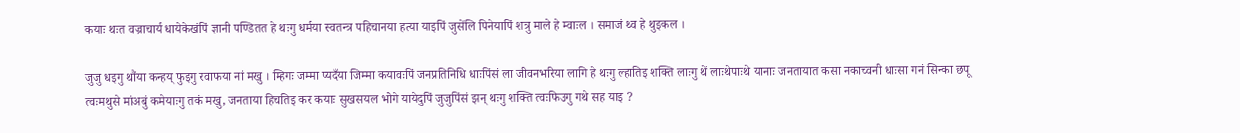कयाः थःत वज्राचार्य धायेकेखंपिं ज्ञानी पण्डितत हे थःगु धर्मया स्वतन्त्र पहिचानया हत्या याइपिं जुसेंलि पिनेयापिं शत्रु माले हे म्वाःल । समाजं थ्व हे थुइकल ।

जुजु धइगु थौंया कन्हय् फुइगु रवाफया नां मखु । म्हिगः जम्मा प्यदँया जिम्मा कयावःपिं जनप्रतिनिधि धाःपिंसं ला जीवनभरिया लागि हे थःगु ल्हातिइ शक्ति लाःगु थें लाःथेपाःथे यानाः जनतायात कसा नकाच्वनी धाःसा गनं सिन्का छपू त्वःमथुसे मांअबुं कमेयाःगु तकं मखु, जनताया हिचतिइ कर कयाः सुखसयल भोगे यायेदुपिं जुजुपिंसं झन् थःगु शक्ति त्वःफिउगु गथे सह याइ ?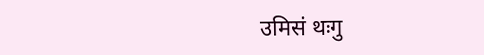उमिसं थःगु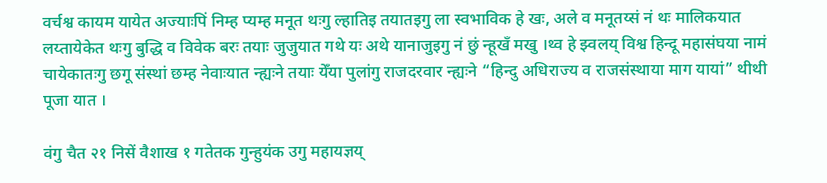वर्चश्व कायम यायेत अज्याःपिं निम्ह प्यम्ह मनूत थःगु ल्हातिइ तयातइगु ला स्वभाविक हे खः, अले व मनूतय्सं नं थः मालिकयात लय्तायेकेत थःगु बुद्धि व विवेक बरः तयाः जुजुयात गथे यः अथे यानाजुइगु नं छुं न्हूखँ मखु ।थ्व हे झ्वलय् विश्व हिन्दू महासंघया नामं चायेकातःगु छगू संस्थां छम्ह नेवाःयात न्ह्यःने तयाः येँया पुलांगु राजदरवार न्ह्यःने “हिन्दु अधिराज्य व राजसंस्थाया माग यायां” थीथी पूजा यात ।

वंगु चैत २१ निसें वैशाख १ गतेतक गुन्हुयंक उगु महायज्ञय्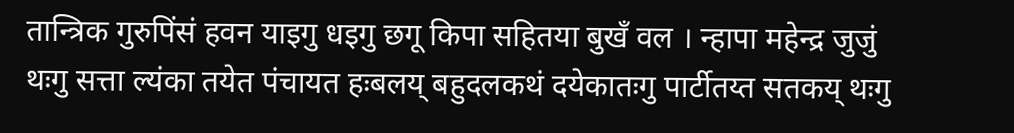तान्त्रिक गुरुपिंसं हवन याइगु धइगु छगू किपा सहितया बुखँ वल । न्हापा महेन्द्र जुजुं थःगु सत्ता ल्यंका तयेत पंचायत हःबलय् बहुदलकथं दयेकातःगु पार्टीतय्त सतकय् थःगु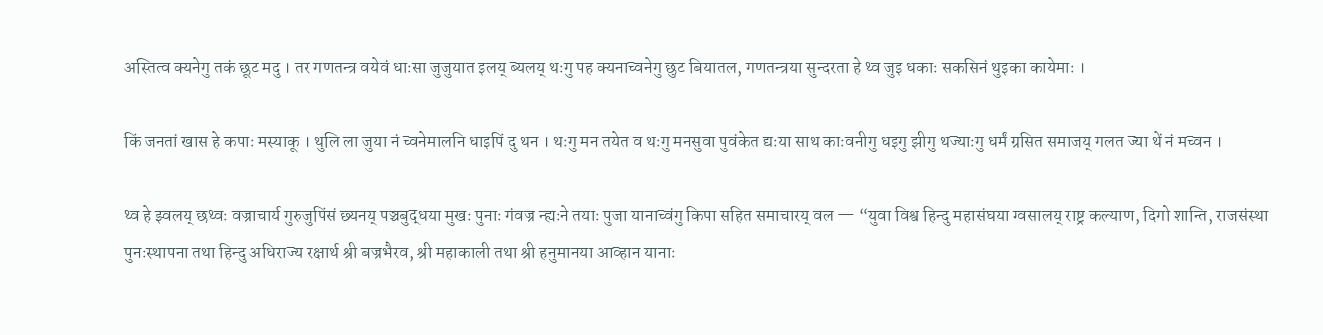अस्तित्व क्यनेगु तकं छूट मदु । तर गणतन्त्र वयेवं धाःसा जुजुयात इलय् ब्यलय् थःगु पह क्यनाच्वनेगु छुट बियातल, गणतन्त्रया सुन्दरता हे थ्व जुइ धकाः सकसिनं थुइका कायेमाः ।

किं जनतां खास हे कपाः मस्याकू । थुलि ला जुया नं च्वनेमालनि धाइपिं दु थन । थःगु मन तयेत व थःगु मनसुवा पुवंकेत द्यःया साथ काःवनीगु धइगु झीगु थज्याःगु धर्मं ग्रसित समाजय् गलत ज्या थें नं मच्वन ।

थ्व हे झ्वलय् छथ्वः वज्राचार्य गुरुजुपिंसं छ्यनय् पञ्चबुद्धया मुखः पुनाः गंवज्र न्ह्यःने तयाः पुजा यानाच्वंगु किपा सहित समाचारय् वल — “युवा विश्व हिन्दु महासंघया ग्वसालय् राष्ट्र कल्याण, दिगो शान्ति, राजसंस्था पुनःस्थापना तथा हिन्दु अधिराज्य रक्षार्थ श्री बज्रभैरव, श्री महाकाली तथा श्री हनुमानया आव्हान यानाः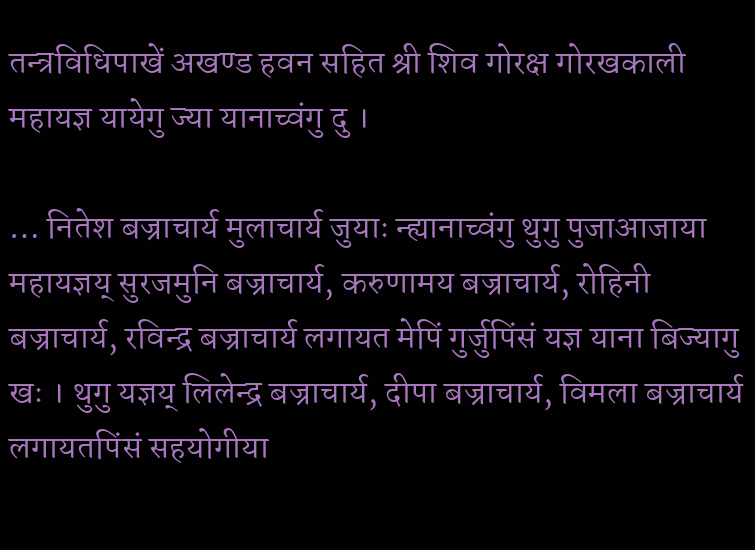तन्त्रविधिपाखें अखण्ड हवन सहित श्री शिव गोरक्ष गोरखकाली महायज्ञ यायेगु ज्या यानाच्वंगु दु ।

… नितेश बज्राचार्य मुलाचार्य जुयाः न्ह्यानाच्वंगु थुगु पुजाआजाया महायज्ञय् सुरजमुनि बज्राचार्य, करुणामय बज्राचार्य, रोहिनी बज्राचार्य, रविन्द्र बज्राचार्य लगायत मेपिं गुर्जुपिंसं यज्ञ याना बिज्यागु खः । थुगु यज्ञय् लिलेन्द्र बज्राचार्य, दीपा बज्राचार्य, विमला बज्राचार्य लगायतपिंसं सहयोगीया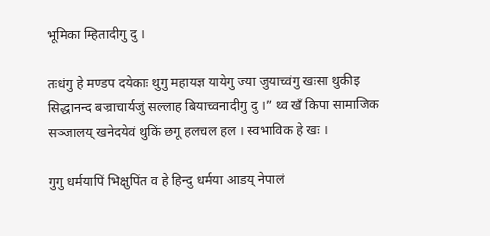भूमिका म्हितादीगु दु ।

तःधंगु हे मण्डप दयेकाः थुगु महायज्ञ यायेगु ज्या जुयाच्वंगु खःसा थुकीइ सिद्धानन्द बज्राचार्यजुं सल्लाह बियाच्वनादीगु दु ।” थ्व खँ किपा सामाजिक सञ्जालय् खनेदयेवं थुकिं छगू हलचल हल । स्वभाविक हे खः ।

गुगु धर्मयापिं भिक्षुपिंत व हे हिन्दु धर्मया आडय् नेपालं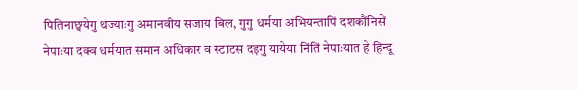पितिनाछ्वयेगु थज्याःगु अमानवीय सजाय बिल, गुगु धर्मया अभियन्तापिं दशकौंनिसें नेपाःया दक्व धर्मयात समान अधिकार व स्टाटस दइगु यायेया निंतिं नेपाःयात हे हिन्दू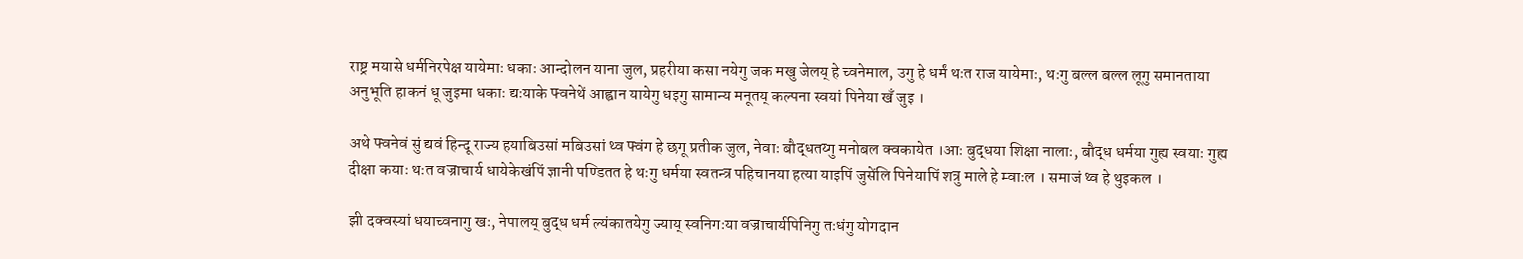राष्ट्र मयासे धर्मनिरपेक्ष यायेमाः धकाः आन्दोलन याना जुल, प्रहरीया कसा नयेगु जक मखु जेलय् हे च्वनेमाल, उगु हे धर्मं थःत राज यायेमाः, थःगु बल्ल बल्ल लूगु समानताया अनुभूति हाकनं धू जुइमा धकाः द्यःयाके फ्वनेथें आह्वान यायेगु धइगु सामान्य मनूतय् कल्पना स्वयां पिनेया खँ जुइ ।

अथे फ्वनेवं सुं द्यवं हिन्दू राज्य हयाबिउसां मबिउसां थ्व फ्वंग हे छगू प्रतीक जुल, नेवाः बौद्धतय्गु मनोबल क्वकायेत ।आः बुद्धया शिक्षा नालाः, बौद्ध धर्मया गुह्य स्वयाः गुह्य दीक्षा कयाः थःत वज्राचार्य धायेकेखंपिं ज्ञानी पण्डितत हे थःगु धर्मया स्वतन्त्र पहिचानया हत्या याइपिं जुसेंलि पिनेयापिं शत्रु माले हे म्वाःल । समाजं थ्व हे थुइकल ।

झी दक्वस्यां धयाच्वनागु खः, नेपालय् बुद्ध धर्म ल्यंकातयेगु ज्याय् स्वनिगःया वज्राचार्यपिनिगु तःधंगु योगदान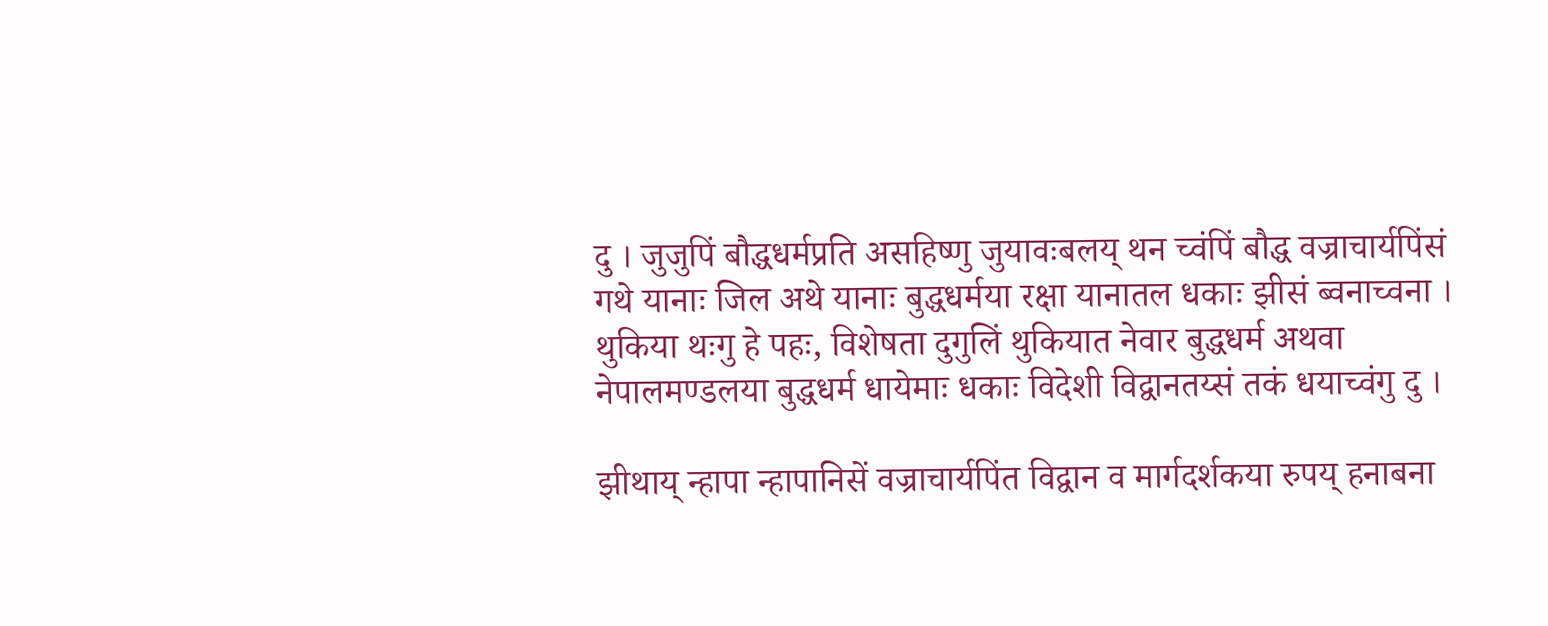दु । जुजुपिं बौद्धधर्मप्रति असहिष्णु जुयावःबलय् थन च्वंपिं बौद्ध वज्राचार्यपिंसं गथे यानाः जिल अथे यानाः बुद्धधर्मया रक्षा यानातल धकाः झीसं ब्वनाच्वना । थुकिया थःगु हे पहः, विशेषता दुगुलिं थुकियात नेवार बुद्धधर्म अथवा नेपालमण्डलया बुद्धधर्म धायेमाः धकाः विदेशी विद्वानतय्सं तकं धयाच्वंगु दु ।

झीथाय् न्हापा न्हापानिसें वज्राचार्यपिंत विद्वान व मार्गदर्शकया रुपय् हनाबना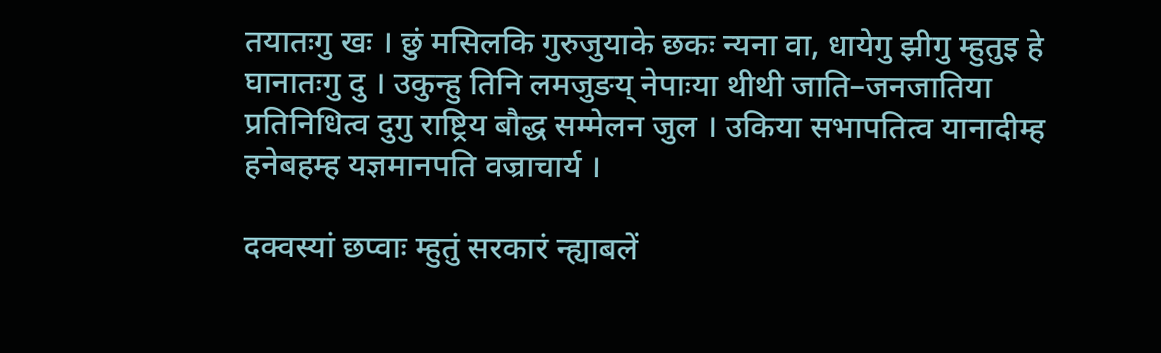तयातःगु खः । छुं मसिलकि गुरुजुयाके छकः न्यना वा, धायेगु झीगु म्हुतुइ हे घानातःगु दु । उकुन्हु तिनि लमजुङय् नेपाःया थीथी जाति–जनजातिया प्रतिनिधित्व दुगु राष्ट्रिय बौद्ध सम्मेलन जुल । उकिया सभापतित्व यानादीम्ह हनेबहम्ह यज्ञमानपति वज्राचार्य ।

दक्वस्यां छप्वाः म्हुतुं सरकारं न्ह्याबलें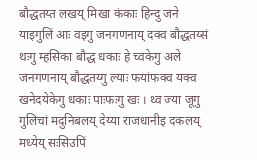बौद्धतय्त लखय् मिखा कंकाः हिन्दु जने याइगुलिं आः वइगु जनगणनाय् दक्व बौद्धतय्सं थःगु म्हसिका बौद्ध धकाः हे च्वकेगु अले जनगणनाय् बौद्धतय्गु ल्याः फयांफक्व यक्व खनेदयेकेगु धकाः पाःफःगु खः । थ्व ज्या जूगु गुलिचां मदुनिबलय् देय्या राजधानीइ दकलय् मध्येय् सःसिउपिं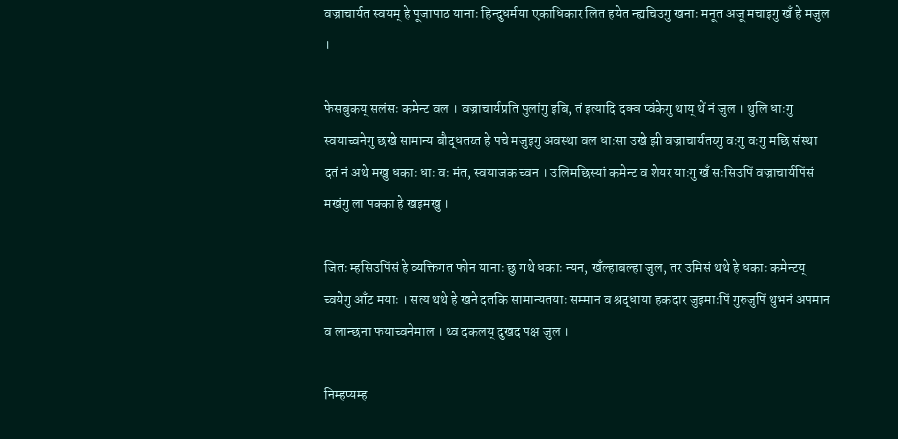वज्राचार्यत स्वयम् हे पूजापाठ यानाः हिन्दुधर्मया एकाधिकार लित हयेत न्ह्यचिउगु खनाः मनूत अजू मचाइगु खँ हे मजुल ।

फेसबुकय् सलंसः कमेन्ट वल । वज्राचार्यप्रति पुलांगु इबि, तं इत्यादि दक्व प्वंकेगु थाय् थें नं जुल । थुलि धाःगु स्वयाच्वनेगु छखे सामान्य बौद्धतय्त हे पचे मजुइगु अवस्था वल धाःसा उखे झी वज्राचार्यतय्गु वःगु वःगु मछि संस्था दतं नं अथे मखु धकाः धाः वः मंत, स्वयाजक च्वन । उलिमछिस्यां कमेन्ट व शेयर याःगु खँ सःसिउपिं वज्राचार्यपिंसं मखंगु ला पक्का हे खइमखु ।

जितः म्हसिउपिंसं हे व्यक्तिगत फोन यानाः छु गथे धकाः न्यन, खँल्हाबल्हा जुल, तर उमिसं थथे हे धकाः कमेन्टय् च्वयेगु आँट मयाः । सत्य थथे हे खने दतकि सामान्यतयाः सम्मान व श्रद्धाया हकदार जुइमाःपिं गुरुजुपिं थुभनं अपमान व लान्छना फयाच्वनेमाल । थ्व दकलय् दुखद पक्ष जुल ।

निम्हप्यम्ह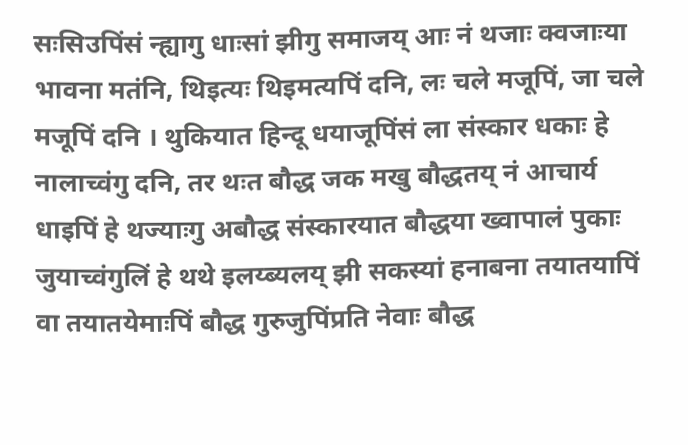सःसिउपिंसं न्ह्यागु धाःसां झीगु समाजय् आः नं थजाः क्वजाःया भावना मतंनि, थिइत्यः थिइमत्यपिं दनि, लः चले मजूपिं, जा चले मजूपिं दनि । थुकियात हिन्दू धयाजूपिंसं ला संस्कार धकाः हे नालाच्वंगु दनि, तर थःत बौद्ध जक मखु बौद्धतय् नं आचार्य धाइपिं हे थज्याःगु अबौद्ध संस्कारयात बौद्धया ख्वापालं पुकाः जुयाच्वंगुलिं हे थथे इलय्ब्यलय् झी सकस्यां हनाबना तयातयापिं वा तयातयेमाःपिं बौद्ध गुरुजुपिंप्रति नेवाः बौद्ध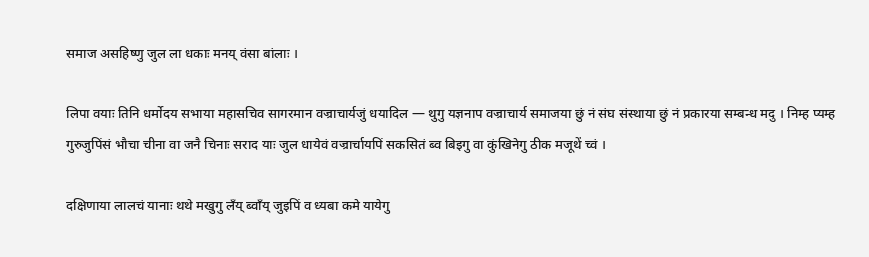समाज असहिष्णु जुल ला धकाः मनय् वंसा बांलाः ।

लिपा वयाः तिनि धर्मोदय सभाया महासचिव सागरमान वज्राचार्यजुं धयादिल — थुगु यज्ञनाप वज्राचार्य समाजया छुं नं संघ संस्थाया छुं नं प्रकारया सम्बन्ध मदु । निम्ह प्यम्ह गुरुजुपिंसं भौचा चीना वा जनै चिनाः सराद याः जुल धायेवं वज्रार्चायपिं सकसितं ब्व बिइगु वा कुंखिनेगु ठीक मजूथें च्वं ।

दक्षिणाया लालचं यानाः थथे मखुगु लँय् ब्वाँय् जुइपिं व ध्यबा कमे यायेगु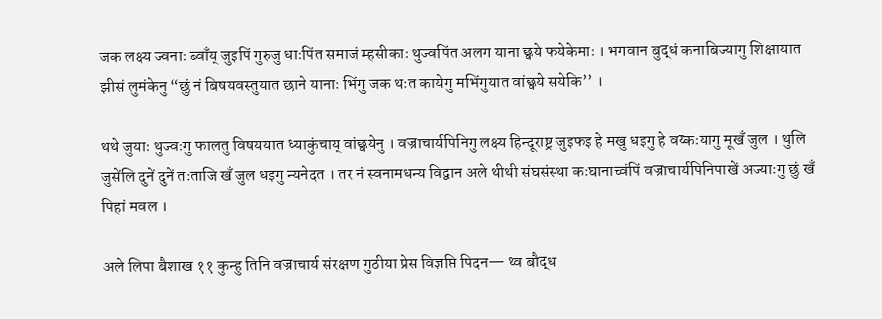जक लक्ष्य ज्वनाः ब्वाँय् जुइपिं गुरुजु धाःपिंत समाजं म्हसीकाः थुज्वपिंत अलग याना छ्वये फयेकेमाः । भगवान बुद्धं कनाबिज्यागु शिक्षायात झीसं लुमंकेनु “छुं नं बिषयवस्तुयात छाने यानाः भिंगु जक थःत कायेगु मभिंगुयात वांछ्वये सयेकि’’ ।

थथे जुयाः थुज्वःगु फालतु विषययात ध्याकुंचाय् वांछ्वयेनु । वज्राचार्यपिनिगु लक्ष्य हिन्दूराष्ट्र जुइफइ हे मखु धइगु हे वय्कःयागु मूखँ जुल । थुलि जुसेंलि दुनें दुनें तःताजि खँ जुल धइगु न्यनेदत । तर नं स्वनामधन्य विद्वान अले थीथी संघसंस्था कःघानाच्वंपिं वज्राचार्यपिनिपाखें अज्याःगु छुं खँ पिहां मवल ।

अले लिपा बैशाख ११ कुन्हु तिनि वज्राचार्य संरक्षण गुठीया प्रेस विज्ञप्ति पिदन— थ्व बौद्ध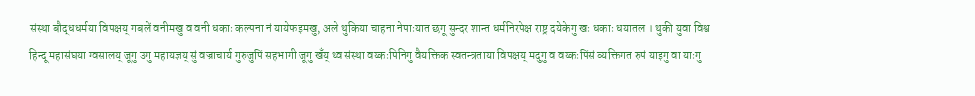संस्था बौद्धधर्मया विपक्षय् गबलें वनीमखु व वनी धकाः कल्पना नं यायेफइमखु, अले थुकिया चाहना नेपाःयात छगू सुन्दर शान्त धर्मनिरपेक्ष राष्ट्र दयेकेगु खः धकाः धयातल । थुकी युवा विश्व हिन्दू महासंघया ग्वसालय् जूगु उगु महायज्ञय् सुं वज्राचार्य गुरुजुपिं सहभागी जूगु खँय् थ्व संस्था वय्कःपिनिगु वैयक्तिक स्वतन्त्रताया विपक्षय् मदुगु व वय्कःपिंसं व्यक्तिगत रुपं याइगु वा याःगु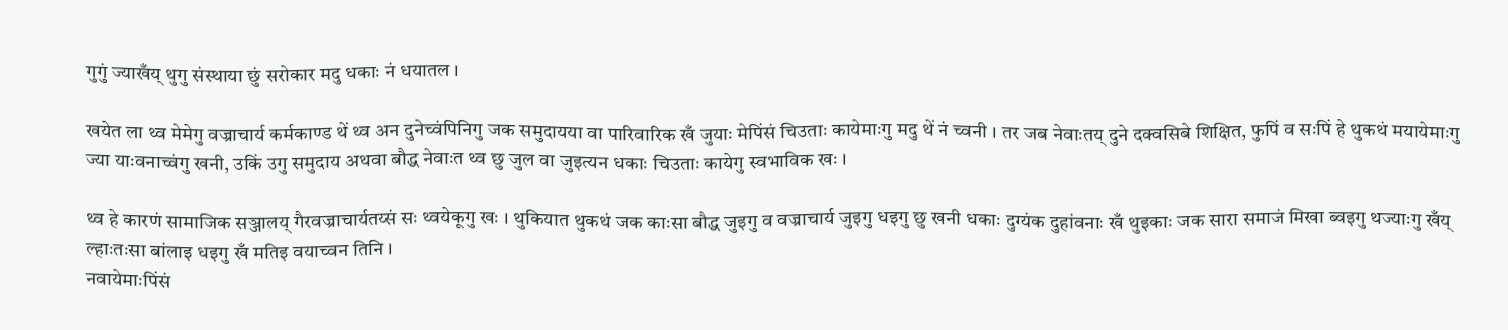गुगुं ज्याखँय् थुगु संस्थाया छुं सरोकार मदु धकाः नं धयातल ।

खयेत ला थ्व मेमेगु वज्राचार्य कर्मकाण्ड थें थ्व अन दुनेच्वंपिनिगु जक समुदायया वा पारिवारिक खँ जुयाः मेपिंसं चिउताः कायेमाःगु मदु थें नं च्वनी । तर जब नेवाःतय् दुने दक्वसिबे शिक्षित, फुपिं व सःपिं हे थुकथं मयायेमाःगु ज्या याःवनाच्वंगु खनी, उकिं उगु समुदाय अथवा बौद्ध नेवाःत थ्व छु जुल वा जुइत्यन धकाः चिउताः कायेगु स्वभाविक खः ।

थ्व हे कारणं सामाजिक सञ्जालय् गैरवज्राचार्यतय्सं सः थ्वयेकूगु खः । थुकियात थुकथं जक काःसा बौद्ध जुइगु व वज्राचार्य जुइगु धइगु छु खनी धकाः दुग्यंक दुहांवनाः खँ थुइकाः जक सारा समाजं मिखा ब्वइगु थज्याःगु खँय् ल्हाःतःसा बांलाइ धइगु खँ मतिइ वयाच्वन तिनि ।
नवायेमाःपिंसं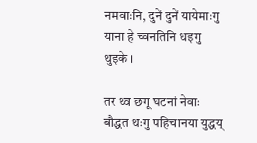नमवाःनि, दुनें दुनें यायेमाःगु याना हे च्वनतिनि धइगु थुइके ।

तर थ्व छगू घटनां नेवाः बौद्धत थःगु पहिचानया युद्धय्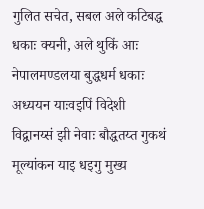गुलित सचेत, सबल अले कटिबद्ध धकाः क्यनी, अले थुकिं आः नेपालमण्डलया बुद्धधर्म धकाः अध्ययन याःवइपिं विदेशी विद्वानय्सं झी नेवाः बौद्धतय्त गुकथं मूल्यांकन याइ धइगु मुख्य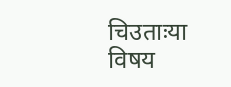चिउताःया विषय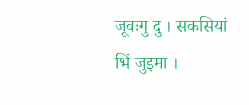जूवःगु दु । सकसियां भिं जुइमा ।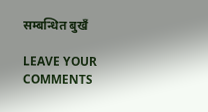सम्बन्धित बुखँ

LEAVE YOUR COMMENTS